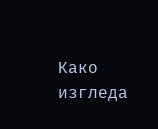Како изгледа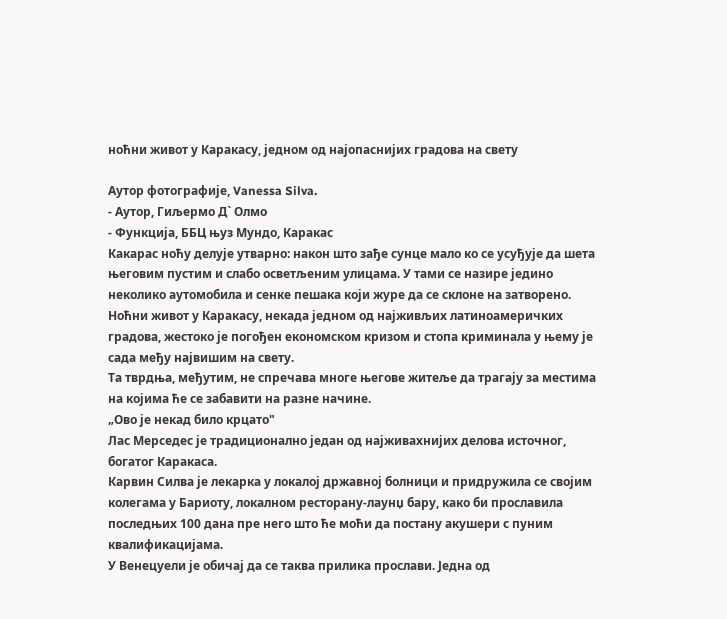ноћни живот у Каракасу, једном од најопаснијих градова на свету

Аутор фотографије, Vanessa Silva.
- Аутор, Гиљермо Д` Олмо
- Функција, ББЦ њуз Мундо, Каракас
Какарас ноћу делује утварно: након што зађе сунце мало ко се усуђује да шета његовим пустим и слабо осветљеним улицама. У тами се назире једино неколико аутомобила и сенке пешака који журе да се склоне на затворено.
Ноћни живот у Каракасу, некада једном од најживљих латиноамеричких градова, жестоко је погођен економском кризом и стопа криминала у њему је сада међу највишим на свету.
Та тврдња, међутим, не спречава многе његове житеље да трагају за местима на којима ће се забавити на разне начине.
„Ово је некад било крцато"
Лас Мерседес је традиционално један од најживахнијих делова источног, богатог Каракаса.
Карвин Силва је лекарка у локалој државној болници и придружила се својим колегама у Бариоту, локалном ресторану-лаунџ бару, како би прославила последњих 100 дана пре него што ће моћи да постану акушери с пуним квалификацијама.
У Венецуели је обичај да се таква прилика прослави. Једна од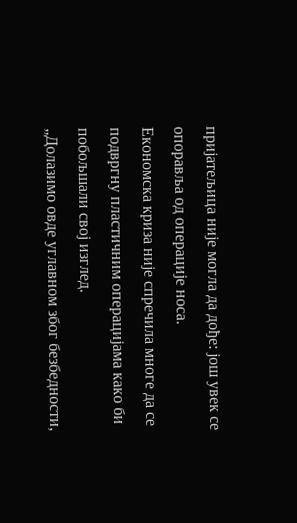пријатељица није могла да дође: још увек се опоравља од операције носа.
Економска криза није спречила многе да се подвргну пластичним операцијама како би побољшали свој изглед.
„Долазимо овде углавном због безбедности,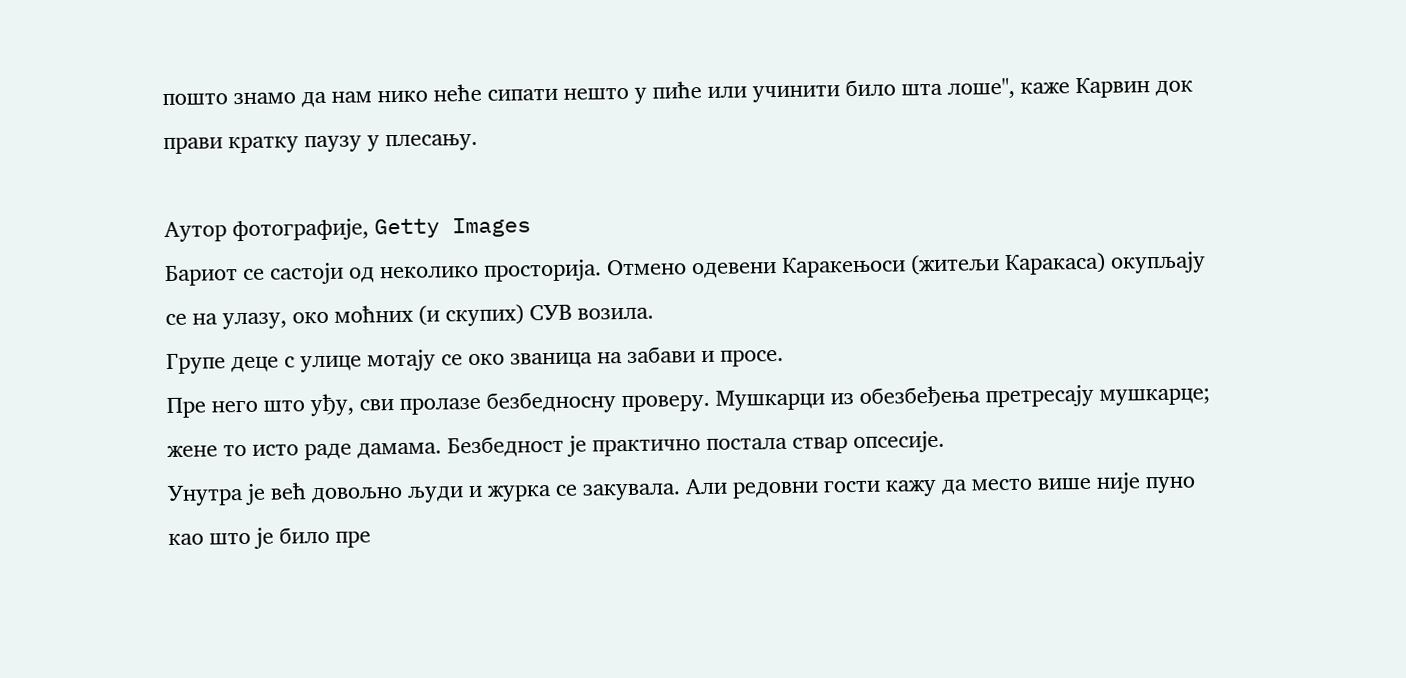пошто знамо да нам нико неће сипати нешто у пиће или учинити било шта лоше", каже Карвин док прави кратку паузу у плесању.

Аутор фотографије, Getty Images
Бариот се састоји од неколико просторија. Отмено одевени Каракењоси (житељи Каракаса) окупљају се на улазу, око моћних (и скупих) СУВ возила.
Групе деце с улице мотају се око званица на забави и просе.
Пре него што уђу, сви пролазе безбедносну проверу. Мушкарци из обезбеђења претресају мушкарце; жене то исто раде дамама. Безбедност је практично постала ствар опсесије.
Унутра је већ довољно људи и журка се закувала. Али редовни гости кажу да место више није пуно као што је било пре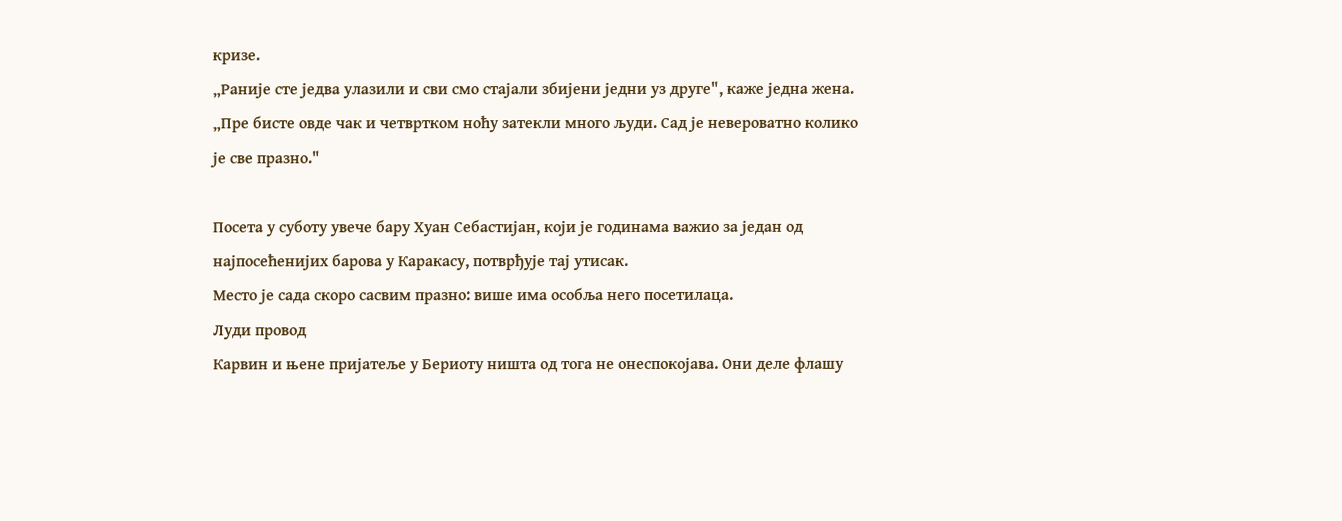кризе.
„Раније сте једва улазили и сви смо стајали збијени једни уз друге", каже једна жена.
„Пре бисте овде чак и четвртком ноћу затекли много људи. Сад је невероватно колико је све празно."

Посета у суботу увече бару Хуан Себастијан, који је годинама важио за један од најпосећенијих барова у Каракасу, потврђује тај утисак.
Место је сада скоро сасвим празно: више има особља него посетилаца.
Луди провод
Карвин и њене пријатеље у Бериоту ништа од тога не онеспокојава. Они деле флашу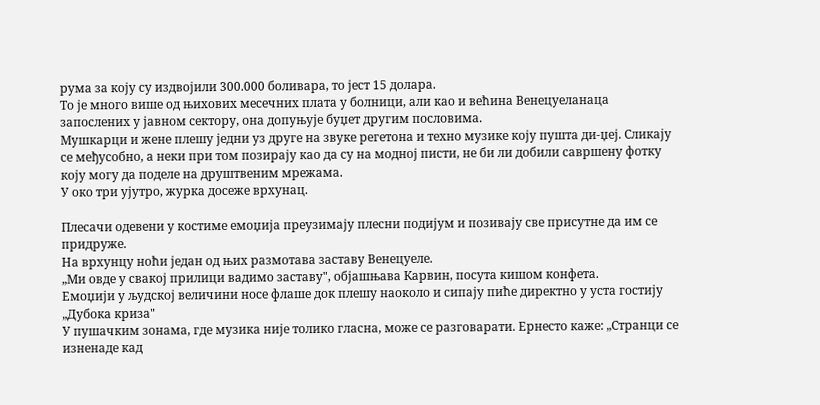рума за коју су издвојили 300.000 боливара, то јест 15 долара.
То је много више од њихових месечних плата у болници, али као и већина Венецуеланаца запослених у јавном сектору, она допуњује буџет другим пословима.
Мушкарци и жене плешу једни уз друге на звуке регетона и техно музике коју пушта ди-џеј. Сликају се међусобно, а неки при том позирају као да су на модној писти, не би ли добили савршену фотку коју могу да поделе на друштвеним мрежама.
У око три ујутро, журка досеже врхунац.

Плесачи одевени у костиме емоџија преузимају плесни подијум и позивају све присутне да им се придруже.
На врхунцу ноћи један од њих размотава заставу Венецуеле.
„Ми овде у свакој прилици вадимо заставу", објашњава Карвин, посута кишом конфета.
Емоџији у људској величини носе флаше док плешу наоколо и сипају пиће директно у уста гостију
„Дубока криза"
У пушачким зонама, где музика није толико гласна, може се разговарати. Ернесто каже: „Странци се изненаде кад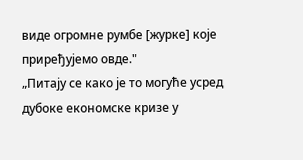виде огромне румбе [журке] које приређујемо овде."
„Питају се како је то могуће усред дубоке економске кризе у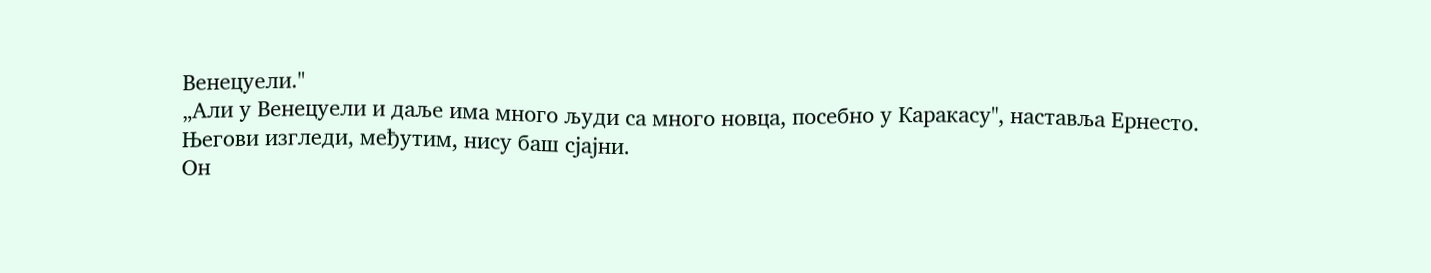Венецуели."
„Али у Венецуели и даље има много људи са много новца, посебно у Каракасу", наставља Ернесто.
Његови изгледи, међутим, нису баш сјајни.
Он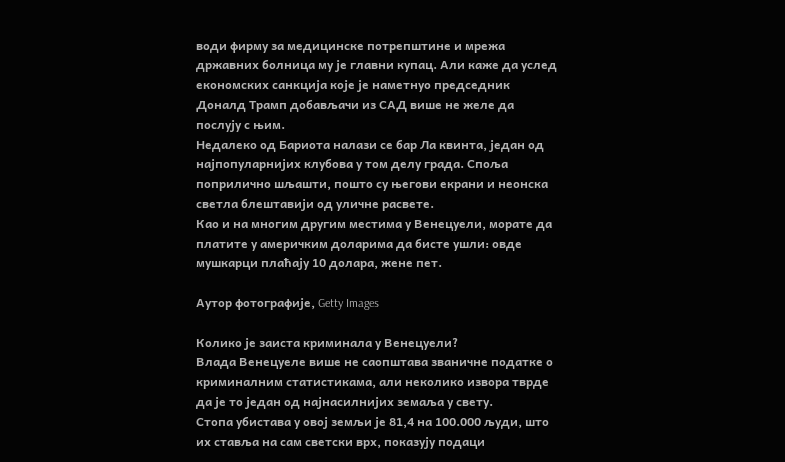води фирму за медицинске потрепштине и мрежа државних болница му је главни купац. Али каже да услед економских санкција које је наметнуо председник Доналд Трамп добављачи из САД више не желе да послују с њим.
Недалеко од Бариота налази се бар Ла квинта, један од најпопуларнијих клубова у том делу града. Споља поприлично шљашти, пошто су његови екрани и неонска светла блештавији од уличне расвете.
Као и на многим другим местима у Венецуели, морате да платите у америчким доларима да бисте ушли: овде мушкарци плаћају 10 долара, жене пет.

Аутор фотографије, Getty Images

Колико је заиста криминала у Венецуели?
Влада Венецуеле више не саопштава званичне податке о криминалним статистикама, али неколико извора тврде да је то један од најнасилнијих земаља у свету.
Стопа убистава у овој земљи је 81,4 на 100.000 људи, што их ставља на сам светски врх, показују подаци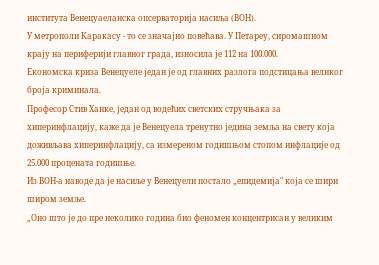института Венецуаеланска опсерваторија насиља (ВОН).
У метрополи Каракасу - то се значајно повећава. У Петареу, сиромашном крају на периферији главног града, износила је 112 на 100.000.
Економска криза Венецуеле један је од главних разлога подстицања великог броја криминала.
Професор Стив Ханке, један од водећих светских стручњака за хиперинфлацију, каже да је Венецуела тренутно једина земља на свету која доживљава хиперинфлацију, са измереном годишњом стопом инфлације од 25.000 процената годишње.
Из ВОН-а наводе да је насиље у Венецуели постало „епидемија" која се шири широм земље.
„Оно што је до пре неколико година био феномен концентрисан у великим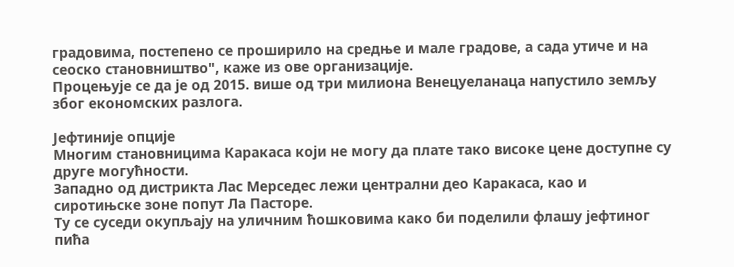градовима, постепено се проширило на средње и мале градове, а сада утиче и на сеоско становништво", каже из ове организације.
Процењује се да је од 2015. више од три милиона Венецуеланаца напустило земљу због економских разлога.

Јефтиније опције
Многим становницима Каракаса који не могу да плате тако високе цене доступне су друге могућности.
Западно од дистрикта Лас Мерседес лежи централни део Каракаса, као и сиротињске зоне попут Ла Пасторе.
Ту се суседи окупљају на уличним ћошковима како би поделили флашу јефтиног пића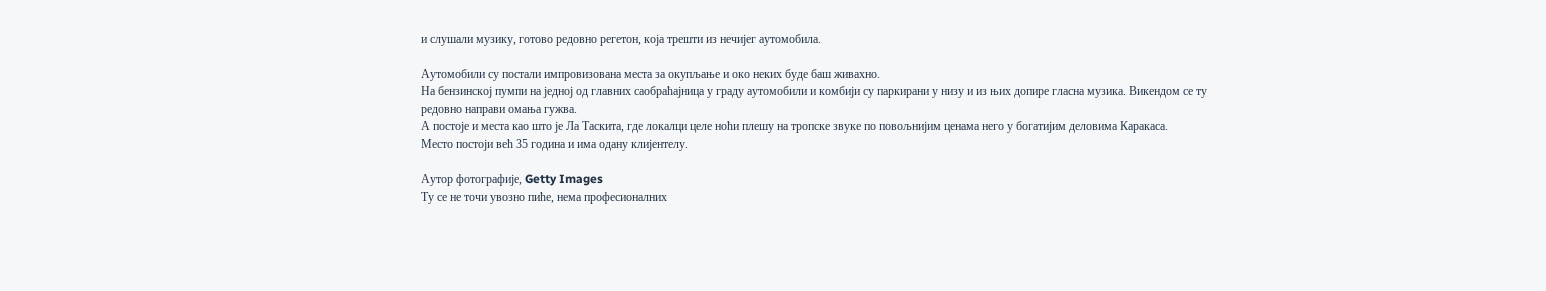и слушали музику, готово редовно регетон, која трешти из нечијег аутомобила.

Аутомобили су постали импровизована места за окупљање и око неких буде баш живахно.
На бензинској пумпи на једној од главних саобраћајница у граду аутомобили и комбији су паркирани у низу и из њих допире гласна музика. Викендом се ту редовно направи омања гужва.
А постоје и места као што је Ла Таскита, где локалци целе ноћи плешу на тропске звуке по повољнијим ценама него у богатијим деловима Каракаса.
Место постоји већ 35 година и има одану клијентелу.

Аутор фотографије, Getty Images
Ту се не точи увозно пиће, нема професионалних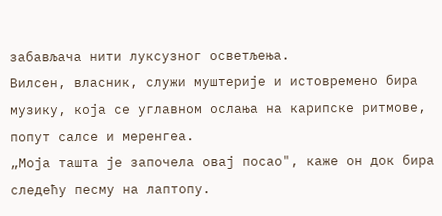забављача нити луксузног осветљења.
Вилсен, власник, служи муштерије и истовремено бира музику, која се углавном ослања на карипске ритмове, попут салсе и меренгеа.
„Моја ташта је започела овај посао", каже он док бира следећу песму на лаптопу.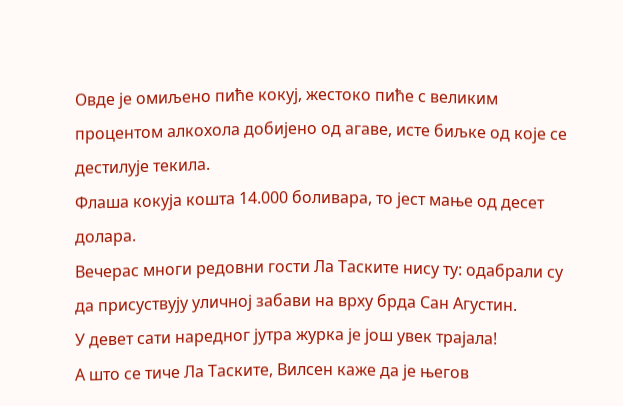Овде је омиљено пиће кокуј, жестоко пиће с великим процентом алкохола добијено од агаве, исте биљке од које се дестилује текила.
Флаша кокуја кошта 14.000 боливара, то јест мање од десет долара.
Вечерас многи редовни гости Ла Таските нису ту: одабрали су да присуствују уличној забави на врху брда Сан Агустин.
У девет сати наредног јутра журка је још увек трајала!
А што се тиче Ла Таските, Вилсен каже да је његов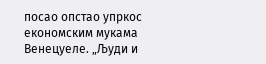посао опстао упркос економским мукама Венецуеле. „Људи и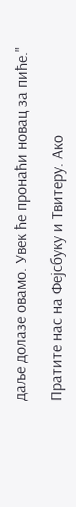даље долазе овамо. Увек ће пронаћи новац за пиће."

Пратите нас на Фејсбуку и Твитеру. Ако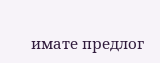имате предлог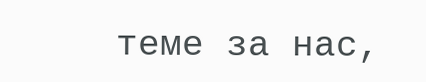теме за нас,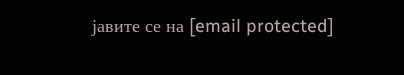јавите се на [email protected]